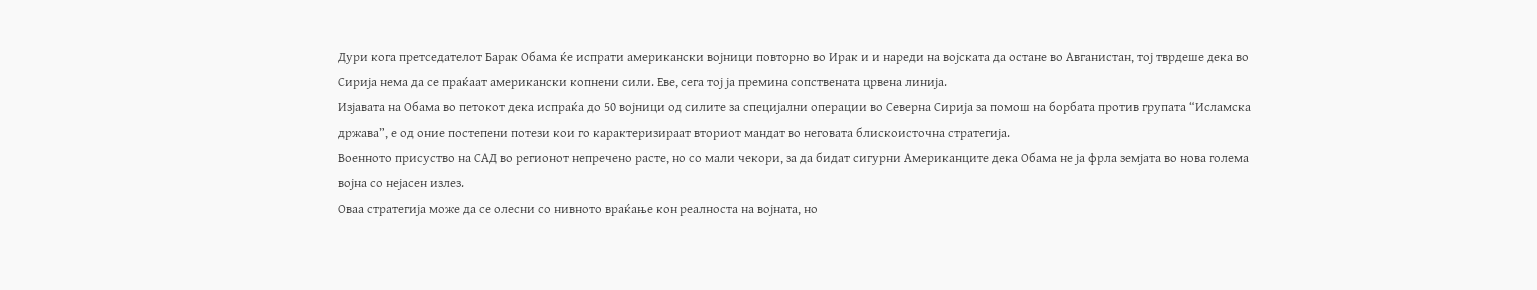Дури кога претседателот Барак Обама ќе испрати американски војници повторно во Ирак и и нареди на војската да остане во Авганистан, тој тврдеше дека во Сирија нема да се праќаат американски копнени сили. Еве, сега тој ја премина сопствената црвена линија.
Изјавата на Обама во петокот дека испраќа до 50 војници од силите за специјални операции во Северна Сирија за помош на борбата против групата “Исламска држава”, е од оние постепени потези кои го карактеризираат вториот мандат во неговата блискоисточна стратегија.
Военното присуство на САД во регионот непречено расте, но со мали чекори, за да бидат сигурни Американците дека Обама не ја фрла земјата во нова голема војна со нејасен излез.
Оваа стратегија може да се олесни со нивното враќање кон реалноста на војната, но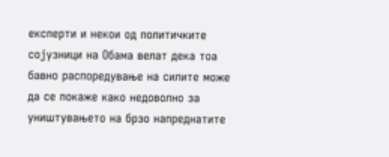експерти и некои од политичките сојузници на Обама велат дека тоа бавно распоредување на силите може да се покаже како недоволно за уништувањето на брзо напреднатите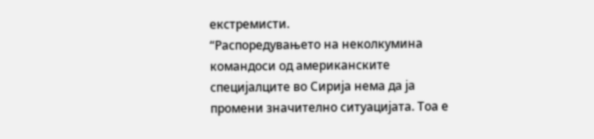екстремисти.
“Распоредувањето на неколкумина командоси од американските специјалците во Сирија нема да ја промени значително ситуацијата. Тоа е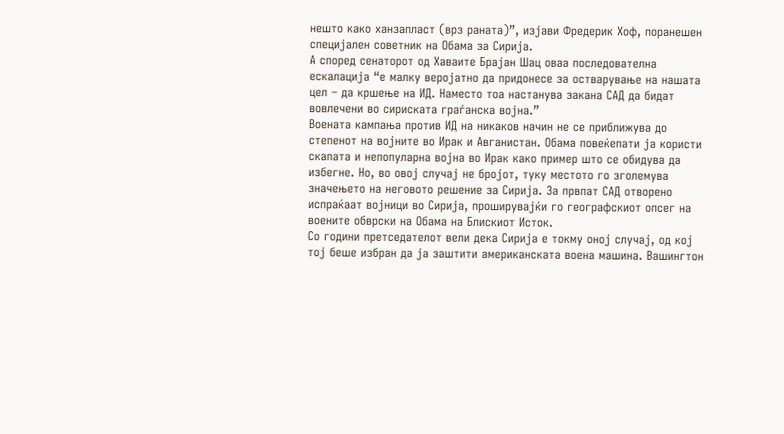нешто како ханзапласт (врз раната)”, изјави Фредерик Хоф, поранешен специјален советник на Обама за Сирија.
А според сенаторот од Хаваите Брајан Шац оваа последователна ескалација “е малку веројатно да придонесе за остварување на нашата цел – да кршење на ИД. Наместо тоа настанува закана САД да бидат вовлечени во сириската граѓанска војна.”
Воената кампања против ИД на никаков начин не се приближува до степенот на војните во Ирак и Авганистан. Обама повеќепати ја користи скапата и непопуларна војна во Ирак како пример што се обидува да избегне. Но, во овој случај не бројот, туку местото го зголемува значењето на неговото решение за Сирија. За првпат САД отворено испраќаат војници во Сирија, проширувајќи го географскиот опсег на воените обврски на Обама на Блискиот Исток.
Со години претседателот вели дека Сирија е токму оној случај, од кој тој беше избран да ја заштити американската воена машина. Вашингтон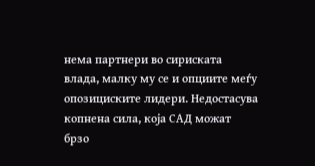нема партнери во сириската влада, малку му се и опциите меѓу опозициските лидери. Недостасува копнена сила, која САД можат брзо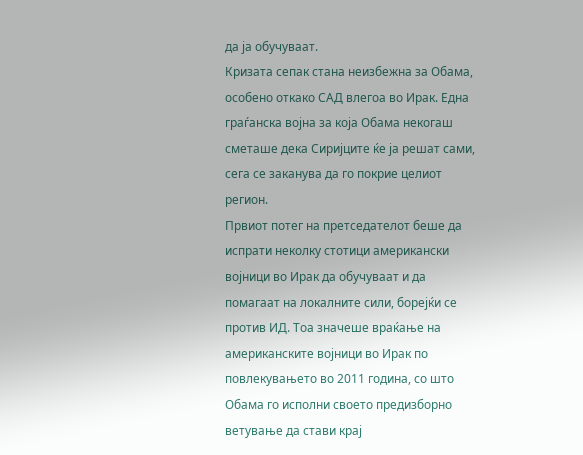да ја обучуваат.
Кризата сепак стана неизбежна за Обама, особено откако САД влегоа во Ирак. Една граѓанска војна за која Обама некогаш сметаше дека Сиријците ќе ја решат сами, сега се заканува да го покрие целиот регион.
Првиот потег на претседателот беше да испрати неколку стотици американски војници во Ирак да обучуваат и да помагаат на локалните сили, борејќи се против ИД. Тоа значеше враќање на американските војници во Ирак по повлекувањето во 2011 година, со што Обама го исполни своето предизборно ветување да стави крај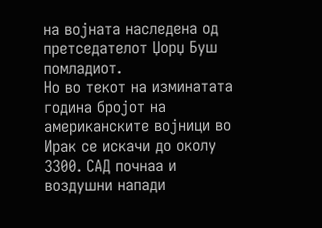на војната наследена од претседателот Џорџ Буш помладиот.
Но во текот на изминатата година бројот на американските војници во Ирак се искачи до околу 3300. САД почнаа и воздушни напади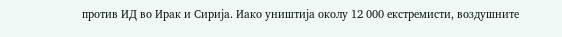против ИД во Ирак и Сирија. Иако уништија околу 12 000 екстремисти, воздушните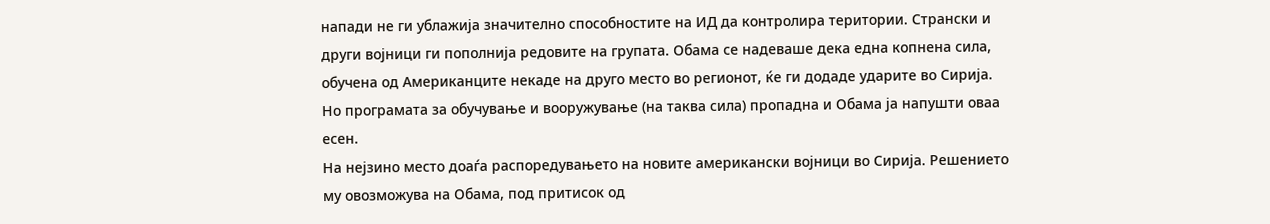напади не ги ублажија значително способностите на ИД да контролира територии. Странски и други војници ги пополнија редовите на групата. Обама се надеваше дека една копнена сила, обучена од Американците некаде на друго место во регионот, ќе ги додаде ударите во Сирија. Но програмата за обучување и вооружување (на таква сила) пропадна и Обама ја напушти оваа есен.
На нејзино место доаѓа распоредувањето на новите американски војници во Сирија. Решението му овозможува на Обама, под притисок од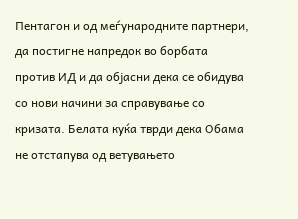Пентагон и од меѓународните партнери, да постигне напредок во борбата против ИД и да објасни дека се обидува со нови начини за справување со кризата. Белата куќа тврди дека Обама не отстапува од ветувањето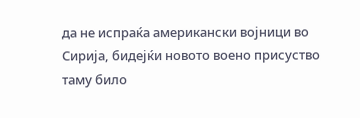да не испраќа американски војници во Сирија, бидејќи новото воено присуство таму било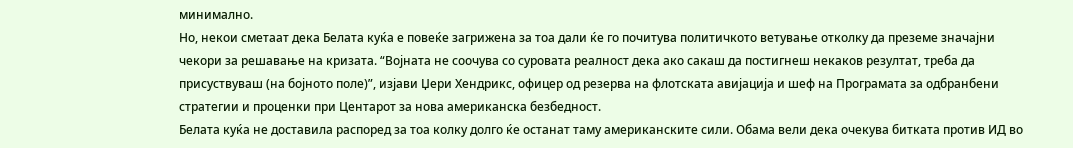минимално.
Но, некои сметаат дека Белата куќа е повеќе загрижена за тоа дали ќе го почитува политичкото ветување отколку да преземе значајни чекори за решавање на кризата. “Војната не соочува со суровата реалност дека ако сакаш да постигнеш некаков резултат, треба да присуствуваш (на бојното поле)”, изјави Џери Хендрикс, офицер од резерва на флотската авијација и шеф на Програмата за одбранбени стратегии и проценки при Центарот за нова американска безбедност.
Белата куќа не доставила распоред за тоа колку долго ќе останат таму американските сили. Обама вели дека очекува битката против ИД во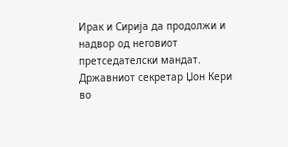Ирак и Сирија да продолжи и надвор од неговиот претседателски мандат. Државниот секретар Џон Кери во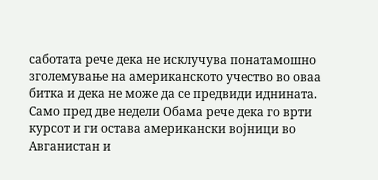саботата рече дека не исклучува понатамошно зголемување на американското учество во оваа битка и дека не може да се предвиди иднината.
Само пред две недели Обама рече дека го врти курсот и ги остава американски војници во Авганистан и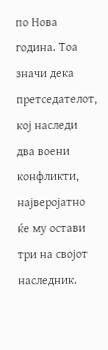по Нова година. Тоа значи дека претседателот, кој наследи два воени конфликти, најверојатно ќе му остави три на својот наследник.